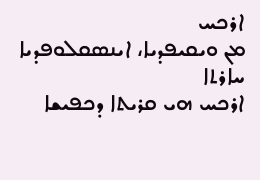ܐܪܟܚ
ܡܢ ܘܝܩܝܦܕܝܐ، ܐܝܢܣܩܠܘܦܕܝܐ ܚܐܪܬܐ
ܐܪܟܚ ܗܝ ܩܪܝܬܐ ܕܟܦܝܫܐ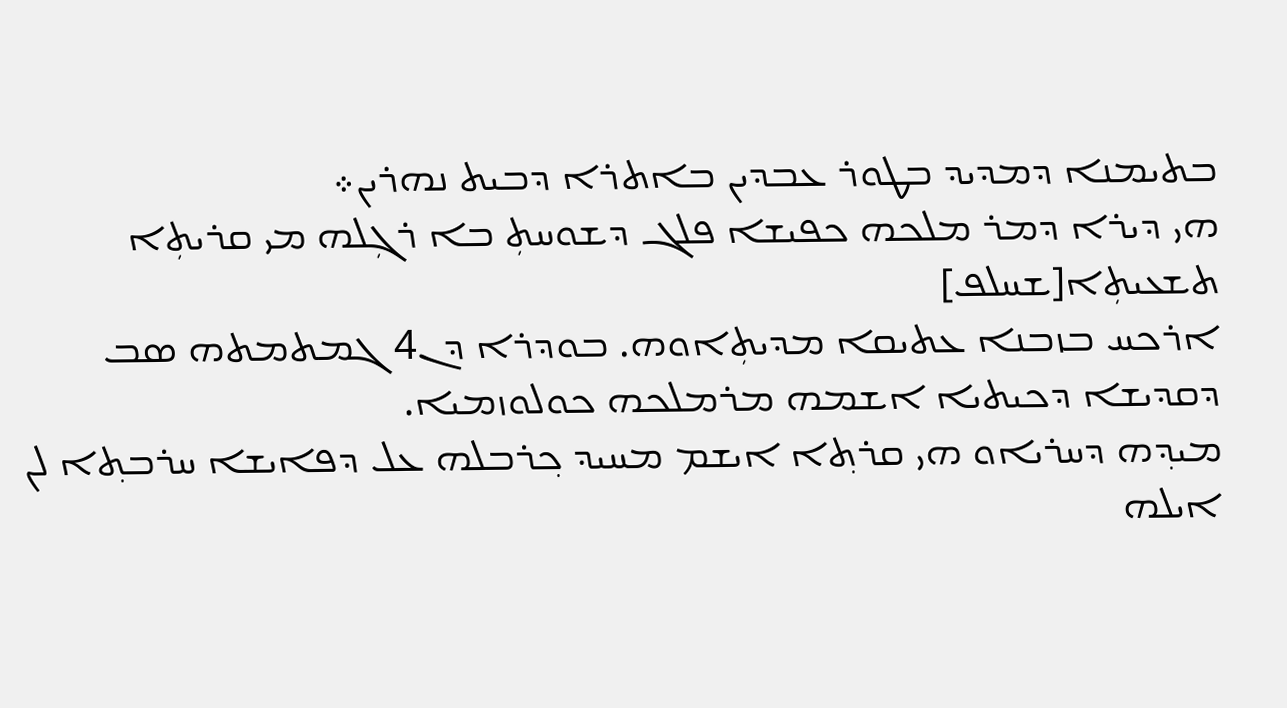ܒܬܝܡܢܐ ܕܡܕܝܕ ܒܛܘܪ ܥܒܕܝܢ ܒܐܬܪܐ ܕܒܝܬ ܢܗܪܝܢ܀
ܗܝ ܕܝܪܐ ܕܡܪ ܡܠܟܗ ܟܦܝܫܐ ܦܠܓ ܕܫܘܚܬܼ ܒܐ ܪܓܼܠܗ ܡܝ ܩܪܝܬܼܐ
ܬܫܥܝܬܼܐ[ܫܚܠܦ]
ܐܪܟܚ ܒܙܒܢܐ ܥܬܝܩܐ ܡܕܝܬܼܐܘܗ. ܒܘܕܪܐ ܕܢ4 ܓܡܬܡܬܗ ܣܒ ܕܩܕܝܫܐ ܕܟܝܬܝܐ ܐܫܡܗ ܡܪܡܠܟܗ ܟܘܠܘܙܡܝܐ.
ܡܝܕ݂ܗ ܕܚܪܝܐܘ ܗܝ ܩܪܬ݂ܐ ܐܝܫܡ ܡܚܝܕ ܟ݂ܪܒܠܗ ܥܠ ܕܦܐܝܫܐ ܚܪܒܬ݂ܐ ܠܢ ܐܝܠܗ